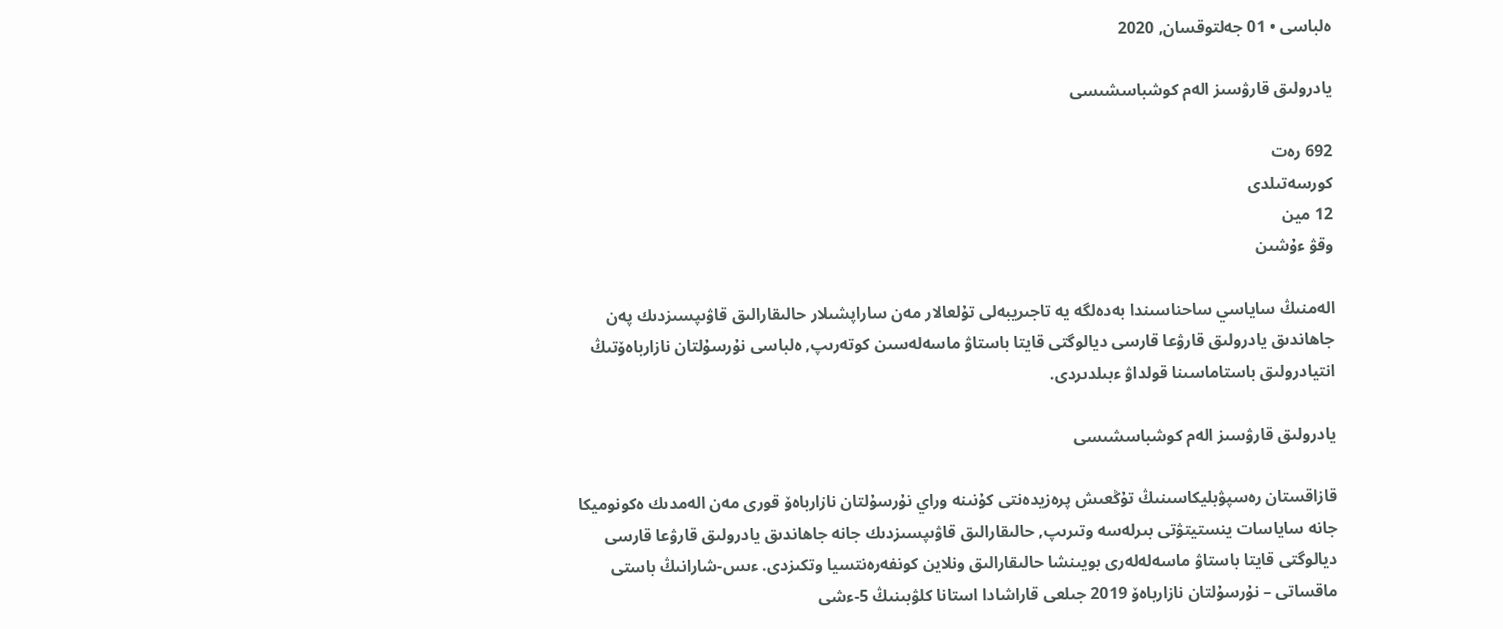ەلباسى • 01 جەلتوقسان, 2020

يادرولىق قارۋسىز الەم كوشباسشىسى

692 رەت
كورسەتىلدى
12 مين
وقۋ ءۇشىن

الەمنىڭ ساياسي ساحناسىندا بەدەلگە يە تاجىريبەلى تۇلعالار مەن ساراپشىلار حالىقارالىق قاۋىپسىزدىك پەن جاھاندىق يادرولىق قارۋعا قارسى ديالوگتى قايتا باستاۋ ماسەلەسىن كوتەرىپ, ەلباسى نۇرسۇلتان نازارباەۆتىڭ انتيادرولىق باستاماسىنا قولداۋ ءبىلدىردى.

يادرولىق قارۋسىز الەم كوشباسشىسى

قازاقستان رەسپۋبليكاسىنىڭ تۇڭعىش پرەزيدەنتى كۇنىنە وراي نۇرسۇلتان نازارباەۆ قورى مەن الەمدىك ەكونوميكا جانە ساياسات ينستيتۋتى بىرلەسە وتىرىپ, حالىقارالىق قاۋىپسىزدىك جانە جاھاندىق يادرولىق قارۋعا قارسى ديالوگتى قايتا باستاۋ ماسەلەلەرى بويىنشا حالىقارالىق ونلاين كونفەرەنتسيا وتكىزدى. ءىس-شارانىڭ باستى ماقساتى – نۇرسۇلتان نازارباەۆ 2019 جىلعى قاراشادا استانا كلۋبىنىڭ 5-ءشى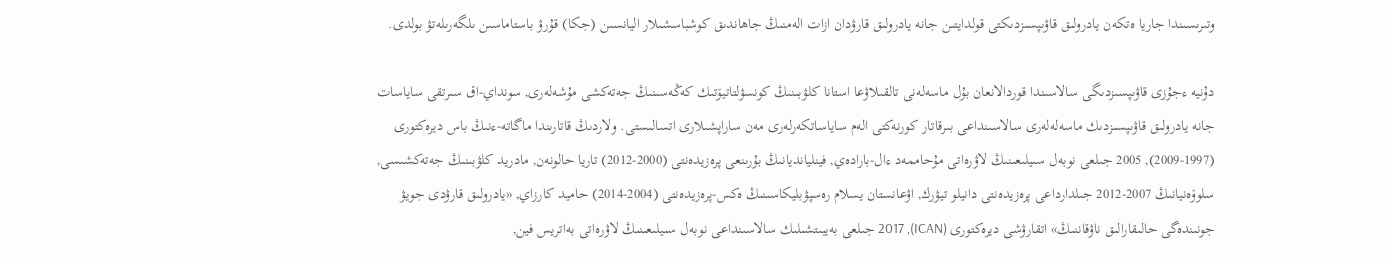وتىرىسىندا جاريا ەتكەن يادرولىق قاۋىپسىزدىكتى قولدايتىن جانە يادرولىق قارۋدان ازات الەمنىڭ جاھاندىق كوشباسشىلار اليانسىن (جكا) قۇرۋ باستاماسىن ىلگەرىلەتۋ بولدى.

دۇنيە ءجۇزى قاۋىپسىزدىگى سالاسىندا قوردالانعان بۇل ماسەلەنى تالقىلاۋعا استانا كلۋبىنىڭ كونسۋلتاتيۆتىك كەڭەسىنىڭ جەتەكشى مۇشەلەرى, سونداي-اق سىرتقى ساياسات جانە يادرولىق قاۋىپسىزدىك ماسەلەلەرى سالاسىنداعى بىرقاتار كورنەكتى الەم ساياساتكەرلەرى مەن ساراپشىلارى اتسالىستى. ولاردىڭ قاتارىندا ماگاتە-ءنىڭ باس ديرەكتورى (1997-2009), 2005 جىلعى نوبەل سىيلىعىنىڭ لاۋرەاتى مۇحاممەد ءال-بارادەي, فينليانديانىڭ بۇرىنعى پرەزيدەنتى (2000-2012) تاريا حالونەن, مادريد كلۋبىنىڭ جەتەكشىسى, سلوۆەنيانىڭ 2007-2012 جىلدارداعى پرەزيدەنتى دانيلو تيۋرك, اۋعانستان يسلام رەسپۋبليكاسىنىڭ ەكس-پرەزيدەنتى (2004-2014) حاميد كارزاي, «يادرولىق قارۋدى جويۋ جونىندەگى حالىقارالىق ناۋقاننىڭ» اتقارۋشى ديرەكتورى (ICAN), 2017 جىلعى بەيبىتشىلىك سالاسىنداعى نوبەل سىيلىعىنىڭ لاۋرەاتى بەاتريس فين,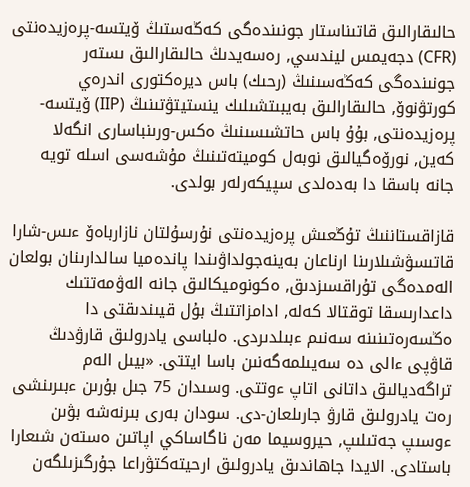حالىقارالىق قاتىناستار جونىندەگى كەڭەستىڭ ۆيتسە-پرەزيدەنتى (CFR) دجەيمس ليندسي, رەسەيدىڭ حالىقارالىق ىستەر جونىندەگى كەڭەسىنىڭ (رحىك) باس ديرەكتورى اندرەي كورتۋنوۆ, حالىقارالىق بەيبىتشىلىك ينستيتۋتىنىڭ (IIP) ۆيتسە-پرەزيدەنتى, بۇۇ باس حاتشىسىنىڭ ەكس-ورىنباسارى انگەلا كەين, نورۆەگيالىق نوبەل كوميتەتىنىڭ مۇشەسى اسلە تويە جانە باسقا دا بەدەلدى سپيكەرلەر بولدى.

قازاقستاننىڭ تۇڭعىش پرەزيدەنتى نۇرسۇلتان نازارباەۆ ءىس-شارا قاتىسۋشىلارىنا ارناعان بەينەجولداۋىندا پاندەميا سالدارىنان بولعان الەمدەگى تۇراقسىزدىق, ەكونوميكالىق جانە الەۋمەتتىك داعدارىسقا توقتالا كەلە, ادامزاتتىڭ بۇل قيىندىقتى دا ەڭسەرەتىنىنە سەنىم ءبىلدىردى. ەلباسى يادرولىق قارۋدىڭ قاۋپى ءالى دە سەيىلمەگەنىن باسا ايتتى. «بيىل الەم تراگەديالىق داتانى اتاپ ءوتتى. وسىدان 75 جىل بۇرىن ءبىرىنشى رەت يادرولىق قارۋ جارىلعان-دى. سودان بەرى بىرنەشە بۋىن ءوسىپ جەتىلىپ, حيروسيما مەن ناگاساكي اپاتىن ەستەن شىعارا باستادى. الايدا جاھاندىق يادرولىق ارحيتەكتۋراعا جۇرگىزىلگەن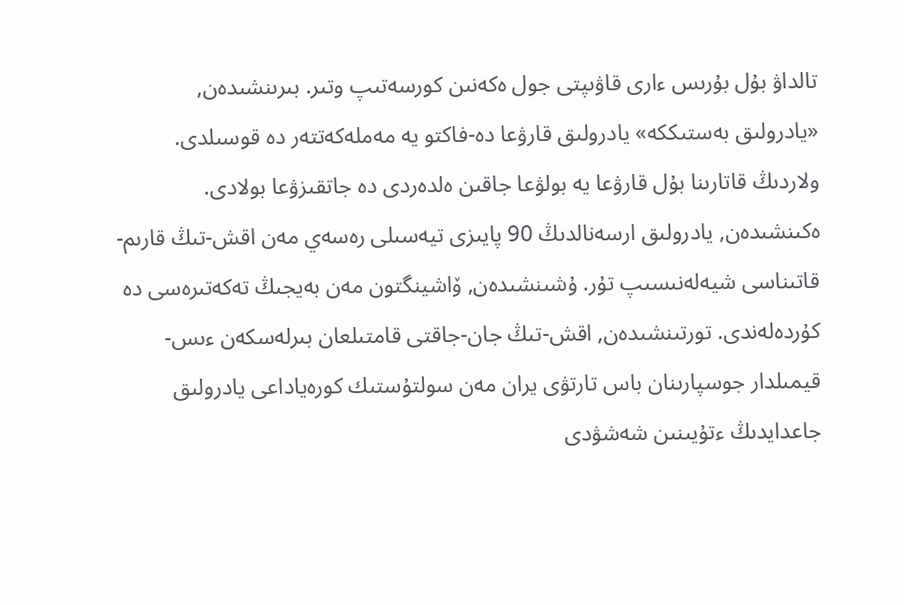تالداۋ بۇل بۇرىس ءارى قاۋىپتى جول ەكەنىن كورسەتىپ وتىر. بىرىنشىدەن, «يادرولىق بەستىككە» يادرولىق قارۋعا دە-فاكتو يە مەملەكەتتەر دە قوسىلدى. ولاردىڭ قاتارىنا بۇل قارۋعا يە بولۋعا جاقىن ەلدەردى دە جاتقىزۋعا بولادى. ەكىنشىدەن, يادرولىق ارسەنالدىڭ 90 پايىزى تيەسىلى رەسەي مەن اقش-تىڭ قارىم-قاتىناسى شيەلەنىسىپ تۇر. ۇشىنشىدەن, ۆاشينگتون مەن بەيجىڭ تەكەتىرەسى دە كۇردەلەندى. تورتىنشىدەن, اقش-تىڭ جان-جاقتى قامتىلعان بىرلەسكەن ءىس-قيمىلدار جوسپارىنان باس تارتۋى يران مەن سولتۇستىك كورەياداعى يادرولىق جاعدايدىڭ ءتۇيىنىن شەشۋدى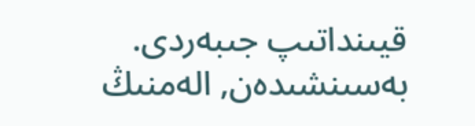قيىنداتىپ جىبەردى. بەسىنشىدەن, الەمنىڭ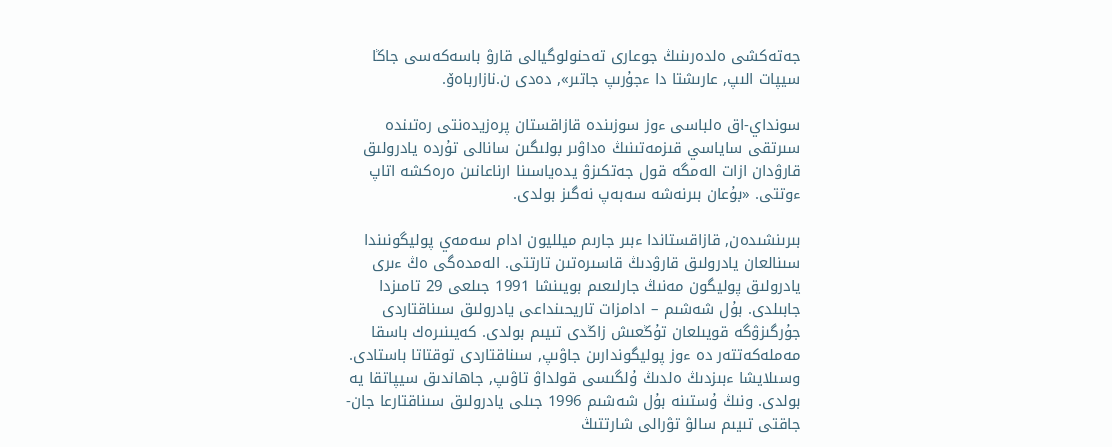جەتەكشى ەلدەرىنىڭ جوعارى تەحنولوگيالى قارۋ باسەكەسى جاڭا سيپات الىپ, عارىشتا دا ءجۇرىپ جاتىر», دەدى ن.نازارباەۆ.

سونداي-اق ەلباسى ءوز سوزىندە قازاقستان پرەزيدەنتى رەتىندە سىرتقى ساياسي قىزمەتىنىڭ ەداۋىر بولىگىن سانالى تۇردە يادرولىق قارۋدان ازات الەمگە قول جەتكىزۋ يدەياسىنا ارناعانىن ەرەكشە اتاپ ءوتتى. «بۇعان بىرنەشە سەبەپ نەگىز بولدى.

بىرىنشىدەن, قازاقستاندا ءبىر جارىم ميلليون ادام سەمەي پوليگونىندا سىنالعان يادرولىق قارۋدىڭ قاسىرەتىن تارتتى. الەمدەگى ەڭ ءىرى يادرولىق پوليگون مەنىڭ جارلىعىم بويىنشا 1991 جىلعى 29 تامىزدا جابىلدى. بۇل شەشىم – ادامزات تاريحىنداعى يادرولىق سىناقتاردى جۇرگىزۋگە قويىلعان تۇڭعىش زاڭدى تىيىم بولدى. كەيىنىرەك باسقا مەملەكەتتەر دە ءوز پوليگوندارىن جاۋىپ, سىناقتاردى توقتاتا باستادى. وسىلايشا ءبىزدىڭ ەلدىڭ ۇلگىسى قولداۋ تاۋىپ, جاھاندىق سيپاتقا يە بولدى. ونىڭ ۇستىنە بۇل شەشىم 1996 جىلى يادرولىق سىناقتارعا جان-جاقتى تىيىم سالۋ تۋرالى شارتتىڭ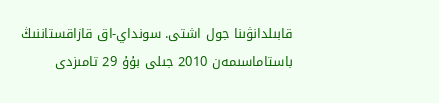قابىلدانۋىنا جول اشتى. سونداي-اق قازاقستاننىڭ باستاماسىمەن 2010 جىلى بۇۇ 29 تامىزدى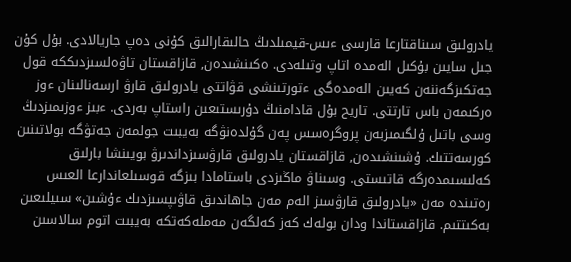يادرولىق سىناقتارعا قارسى ءىس-قيمىلدىڭ حالىقارالىق كۇنى دەپ جاريالادى. بۇل كۇن جىل سايىن بۇكىل الەمدە اتاپ وتىلەدى. ەكىنشىدەن, قازاقستان تاۋەلسىزدىككە قول جەتكىزگەننەن كەيىن الەمدەگى ءتورتىنشى قۋاتتى يادرولىق قارۋ ارسەنالىنان ءوز ەركىمەن باس تارتتى. تاريح بۇل قادامنىڭ دۇرىستىعىن راستاپ بەردى. ءبىز ءوزىمىزدىڭ وسى باتىل ۇلگىمىزبەن پروگرەسس پەن گۇلدەنۋگە بەيبىت جولمەن جەتۋگە بولاتىنىن كورسەتتىك. ۇشىنشىدەن, قازاقستان يادرولىق قارۋسىزداندىرۋ بويىنشا بارلىق كەلىسىمدەرگە قاتىستى. وسىناۋ ماڭىزدى باستامادا بىزگە قوسىلعاندارعا العىس رەتىندە مەن «يادرولىق قارۋسىز الەم مەن جاھاندىق قاۋىپسىزدىك ءۇشىن» سىيلىعىن بەكىتتىم. قازاقستاندا ودان بولەك كەز كەلگەن مەملەكەتكە بەيبىت اتوم سالاسىن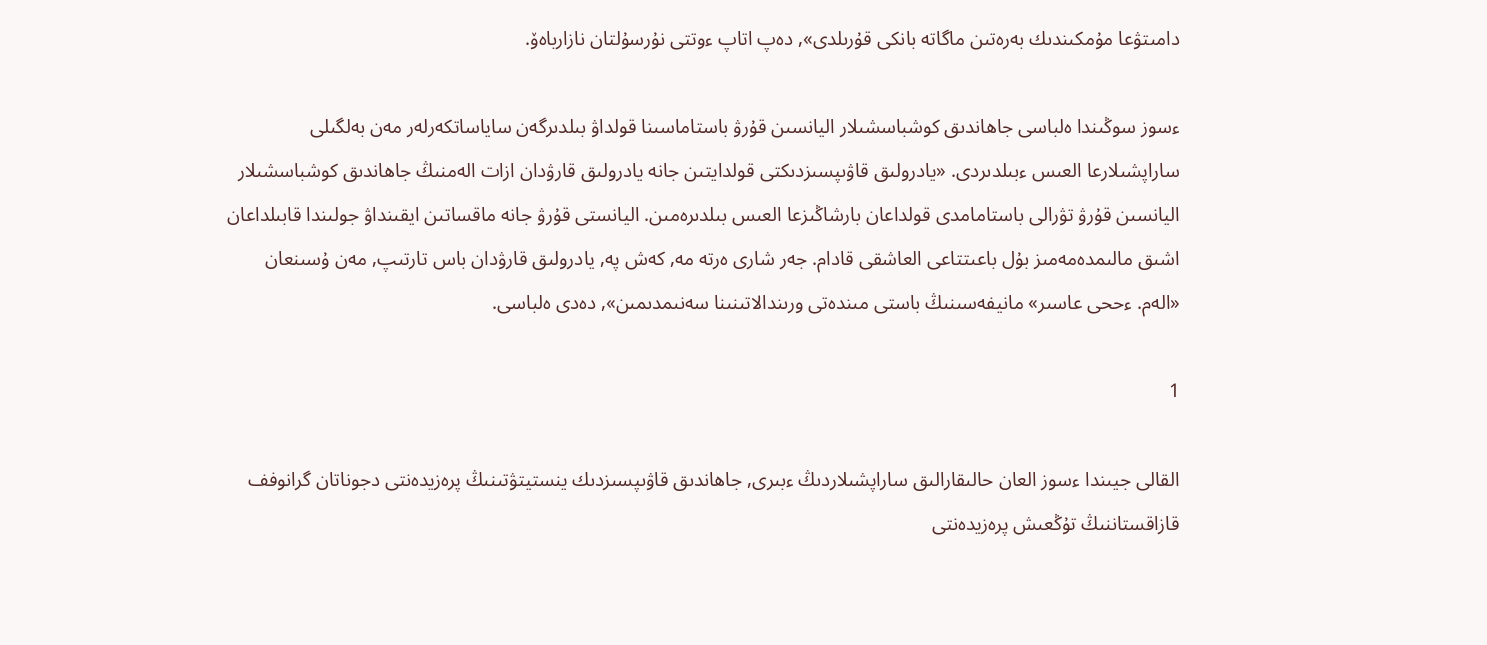دامىتۋعا مۇمكىندىك بەرەتىن ماگاتە بانكى قۇرىلدى», دەپ اتاپ ءوتتى نۇرسۇلتان نازارباەۆ.

ءسوز سوڭىندا ەلباسى جاھاندىق كوشباسشىلار اليانسىن قۇرۋ باستاماسىنا قولداۋ بىلدىرگەن ساياساتكەرلەر مەن بەلگىلى ساراپشىلارعا العىس ءبىلدىردى. «يادرولىق قاۋىپسىزدىكتى قولدايتىن جانە يادرولىق قارۋدان ازات الەمنىڭ جاھاندىق كوشباسشىلار اليانسىن قۇرۋ تۋرالى باستامامدى قولداعان بارشاڭىزعا العىس بىلدىرەمىن. اليانستى قۇرۋ جانە ماقساتىن ايقىنداۋ جولىندا قابىلداعان اشىق مالىمدەمەمىز بۇل باعىتتاعى العاشقى قادام. جەر شارى ەرتە مە, كەش پە, يادرولىق قارۋدان باس تارتىپ, مەن ۇسىنعان «الەم. ءححى عاسىر» مانيفەسىنىڭ باستى مىندەتى ورىندالاتىنىنا سەنىمدىمىن», دەدى ەلباسى.

1

القالى جيىندا ءسوز العان حالىقارالىق ساراپشىلاردىڭ ءبىرى, جاھاندىق قاۋىپسىزدىك ينستيتۋتىنىڭ پرەزيدەنتى دجوناتان گرانوفف قازاقستاننىڭ تۇڭعىش پرەزيدەنتى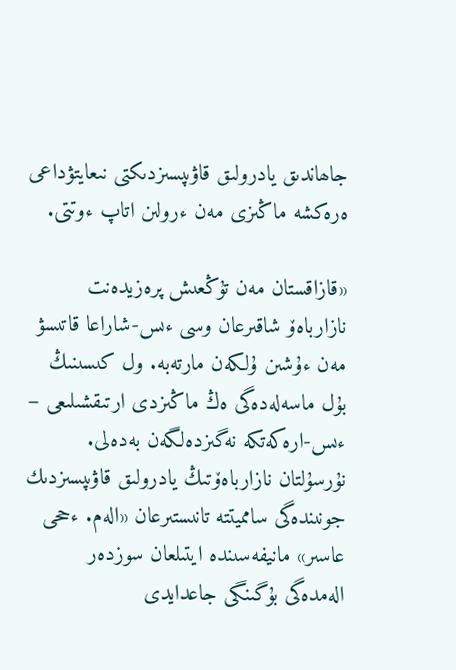جاھاندىق يادرولىق قاۋىپسىزدىكتى نىعايتۋداعى ەرەكشە ماڭىزى مەن ءرولىن اتاپ ءوتتى.

«قازاقستان مەن تۇڭعىش پرەزيدەنت نازارباەۆ شاقىرعان وسى ءىس-شاراعا قاتىسۋ مەن ءۇشىن ۇلكەن مارتەبە. ول كىسىنىڭ بۇل ماسەلەدەگى ەڭ ماڭىزدى ارتىقشىلىعى – ءىس-ارەكەتكە نەگىزدەلگەن بەدەلى. نۇرسۇلتان نازارباەۆتىڭ يادرولىق قاۋىپسىزدىك جونىندەگى سامميتتە تانىستىرعان «الەم. ءححى عاسىر» مانيفەسىندە ايتىلعان سوزدەر الەمدەگى بۇگىنگى جاعدايدى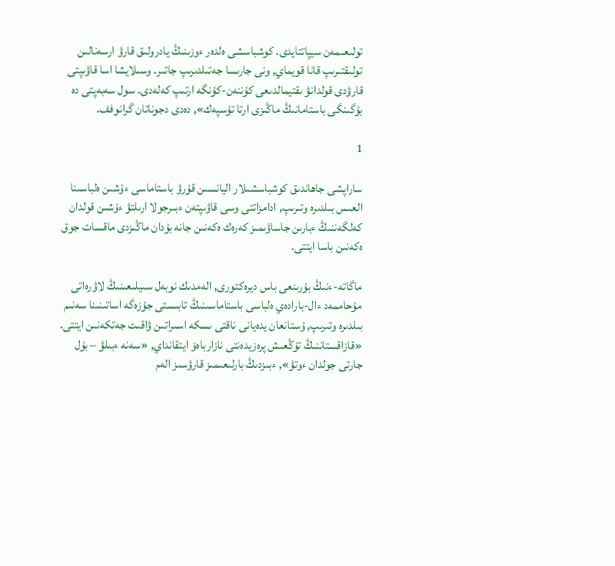تولىعىمەن سيپاتتايدى. كوشباسشى ەلدەر ءوزىنىڭ يادرولىق قارۋ ارسەنالىن تولىقتىرىپ قانا قويماي, ونى جارىسا جەتىلدىرىپ جاتىر. وسىلايشا اسا قاۋىپتى قارۋدى قولدانۋ ىقتيمالدىعى كۇننەن-كۇنگە ارتىپ كەلەدى. سول سەبەپتى دە بۇگىنگى باستامانىڭ ماڭىزى ارتا تۇسپەك», دەدى دجوناتان گرانوفف.

1

ساراپشى جاھاندىق كوشباسشىلار اليانسىن قۇرۋ باستاماسى ءۇشىن ەلباسىنا العىس بىلدىرە وتىرىپ, ادامزاتتى وسى قاۋىپتەن ءبىرجولا ارىلتۋ ءۇشىن قولدان كەلگەننىڭ ءبارىن جاساۋىمىز كەرەك ەكەنىن جانە بۇدان ماڭىزدى ماقسات جوق ەكەنىن باسا ايتتى.

ماگاتە-ءنىڭ بۇرىنعى باس ديرەكتورى, الەمدىك نوبەل سىيلىعىنىڭ لاۋرەاتى مۇحاممەد ءال-بارادەي ەلباسى باستاماسىنىڭ تابىستى جۇزەگە اساتىنىنا سەنىم بىلدىرە وتىرىپ, ۇستانعان يدەيانى ناقتى ىسكە اسىراتىن ۋاقىت جەتكەنىن ايتتى. «قازاقستاننىڭ تۇڭعىش پرەزيدەنتى نازارباەۆ ايتقانداي, «سەنە ءبىلۋ – بۇل جارتى جولدان ءوتۋ», ءبىزدىڭ بارلىعىمىز قارۋسىز الەم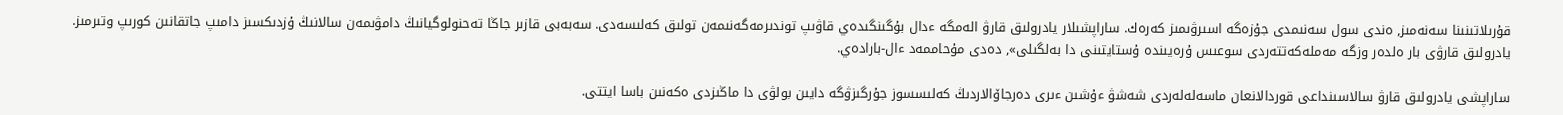قۇرىلاتىنىنا سەنەمىز, ەندى سول سەنىمدى جۇزەگە اسىرۋىمىز كەرەك. ساراپشىلار يادرولىق قارۋ الەمگە ءدال بۇگىنگىدەي قاۋىپ توندىرمەگەنىمەن تولىق كەلىسەدى. سەبەبى قازىر جاڭا تەحنولوگيانىڭ دامۋىمەن سالانىڭ ۇزدىكسىز دامىپ جاتقانىن كورىپ وتىرمىز. يادرولىق قارۋى بار ەلدەر وزگە مەملەكەتتەردى سوعىس ۇرەيىندە ۇستايتىنى دا بەلگىلى», دەدى مۇحاممەد ءال-بارادەي.

ساراپشى يادرولىق قارۋ سالاسىنداعى قوردالانعان ماسەلەلەردى شەشۋ ءۇشىن ءىرى دەرجاۆالاردىڭ كەلىسسوز جۇرگىزۋگە دايىن بولۋى دا ماڭىزدى ەكەنىن باسا ايتتى.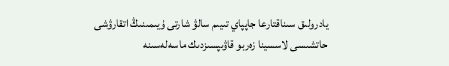يادرولىق سىناقتارعا جاپپاي تىيىم سالۋ شارتى ۇيىمىنىڭ اتقارۋشى حاتشىسى لاسسينا زەربو قاۋىپسىزدىك ماسەلەسىنە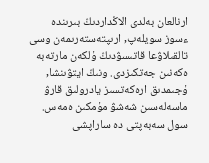ارنالعان بەلدى الاڭداردىڭ بىرىندە ءسوز سويلەپ, ارىپتەستەرىمەن وسى تالقىلاۋعا قاتىسۋدىڭ ۇلكەن مارتەبە ەكەنىن جەتكىزدى. ونىڭ ايتۋىنشا, ۇجىمدىق ارەكەتسىز يادرولىق قارۋ ماسەلەسىن شەشۋ مۇمكىن ەمەس. سول سەبەپتى دە ساراپشى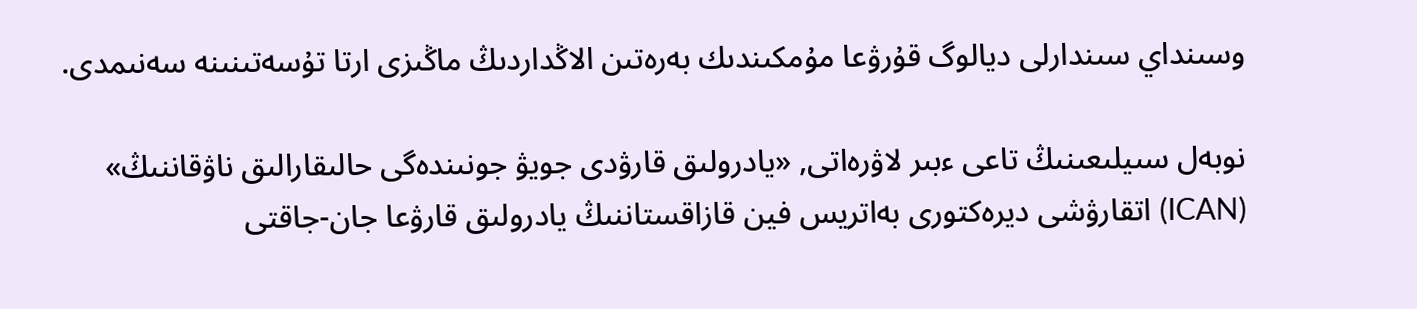وسىنداي سىندارلى ديالوگ قۇرۋعا مۇمكىندىك بەرەتىن الاڭداردىڭ ماڭىزى ارتا تۇسەتىنىنە سەنىمدى.

نوبەل سىيلىعىنىڭ تاعى ءبىر لاۋرەاتى, «يادرولىق قارۋدى جويۋ جونىندەگى حالىقارالىق ناۋقاننىڭ» (ICAN) اتقارۋشى ديرەكتورى بەاتريس فين قازاقستاننىڭ يادرولىق قارۋعا جان-جاقتى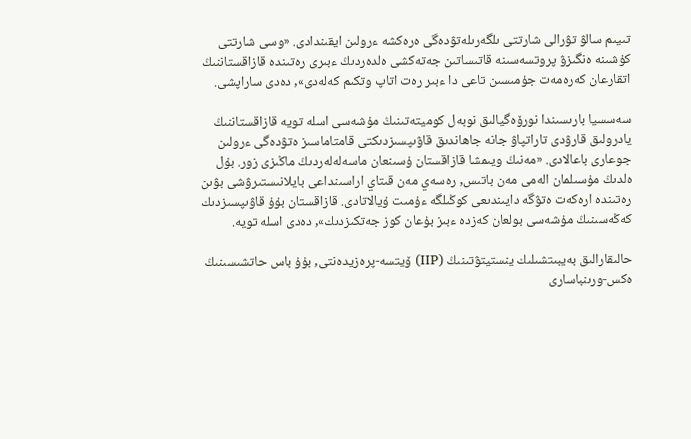تىيىم سالۋ تۋرالى شارتتى ىلگەرىلەتۋدەگى ەرەكشە ءرولىن ايقىندادى. «وسى شارتتى كۇشىنە ەنگىزۋ پروتسەسىنە قاتىساتىن جەتەكشى ەلدەردىڭ ءبىرى رەتىندە قازاقستاننىڭ اتقارعان كەرەمەت جۇمىسىن تاعى دا ءبىر رەت اتاپ وتكىم كەلەدى», دەدى ساراپشى.

سەسسيا بارىسىندا نورۆەگيالىق نوبەل كوميتەتىنىڭ مۇشەسى اسلە تويە قازاقستاننىڭ يادرولىق قارۋدى تاراتپاۋ جانە جاھاندىق قاۋىپسىزدىكتى قامتاماسىز ەتۋدەگى ءرولىن جوعارى باعالادى. «مەنىڭ ويىمشا قازاقستان ۇسىنعان ماسەلەلەردىڭ ماڭىزى زور. بۇل ەلدىڭ مۇسىلمان الەمى مەن باتىس, رەسەي مەن قىتاي اراسىنداعى بايلانىستىرۋشى بۋىن رەتىندە ارەكەت ەتۋگە دايىندىعى كوڭىلگە ءۇمىت ۇيالاتادى. قازاقستان بۇۇ قاۋىپسىزدىك كەڭەسىنىڭ مۇشەسى بولعان كەزدە ءبىز بۇعان كوز جەتكىزدىك», دەدى اسلە تويە.

حالىقارالىق بەيبىتشىلىك ينستيتۋتىنىڭ (IIP) ۆيتسە-پرەزيدەنتى, بۇۇ باس حاتشىسىنىڭ ەكس-ورىنباسارى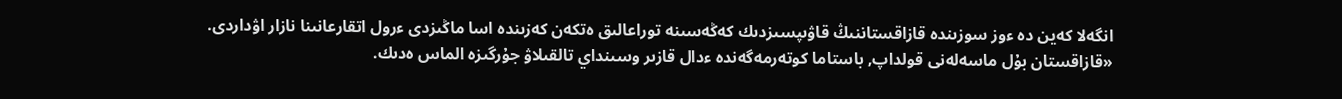انگەلا كەين دە ءوز سوزىندە قازاقستاننىڭ قاۋىپسىزدىك كەڭەسىنە توراعالىق ەتكەن كەزىندە اسا ماڭىزدى ءرول اتقارعانىنا نازار اۋداردى. «قازاقستان بۇل ماسەلەنى قولداپ, باستاما كوتەرمەگەندە ءدال قازىر وسىنداي تالقىلاۋ جۇرگىزە الماس ەدىك.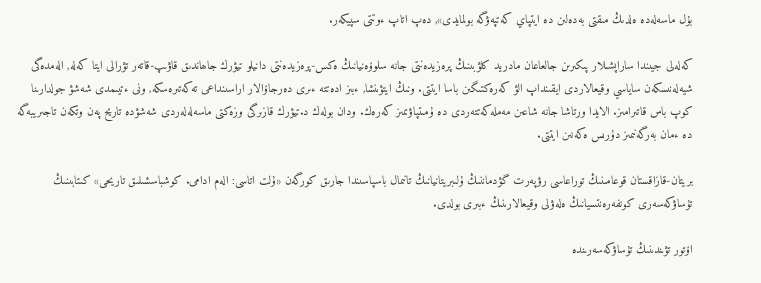بۇل ماسەلەدە ەلدىڭ مىقتى بەدەلىن دە ايتپاي كەتپەۋگە بولمايدى», دەپ اتاپ ءوتتى سپيكەر.

كەلەلى جيىندا ساراپشىلار پىكىرىن جالعاعان مادريد كلۋبىنىڭ پرەزيدەنتى جانە سلوۆەنيانىڭ ەكس-پرەزيدەنتى دانيلو تيۋرك جاھاندىق قاۋىپ-قاتەر تۋرالى ايتا كەلە, الەمدەگى شيەلەنىسكەن ساياسي وقيعالاردى ايقىنداپ الۋ كەرەكتىگىن باسا ايتتى. ونىڭ ايتۋىنشا, ءبىز ادەتتە ءىرى دەرجاۆالار اراسىنداعى تەكەتىرەسكە, ونى ءتيىمدى شەشۋ جولدارىنا كوپ باس قاتىرامىز. الايدا ورتاشا جانە شاعىن مەملەكەتتەردى دە ۇمىتپاۋىمىز كەرەك. ودان بولەك د.تيۋرك قازىرگى وزەكتى ماسەلەلەردى شەشۋدە تاريح پەن وتكەن تاجىريبەگە دە ءمان بەرگەنىمىز دۇرىس ەكەنىن ايتتى.

بريتان-قازاقستان قوعامىنىڭ توراعاسى رۋپەرت گۋدماننىڭ ۇلىبريتانيانىڭ تانىمال باسپاسىندا جارىق كورگەن «ۇلت اتاسى: الەم ادامى. كوشباسشىلىق تاريحى» كىتابىنىڭ تۇساۋكەسەرى كونفەرەنتسيانىڭ ەلەۋلى وقيعالارىنىڭ ءبىرى بولدى.

اۆتور تۋىندىنىڭ تۇساۋكەسەرىندە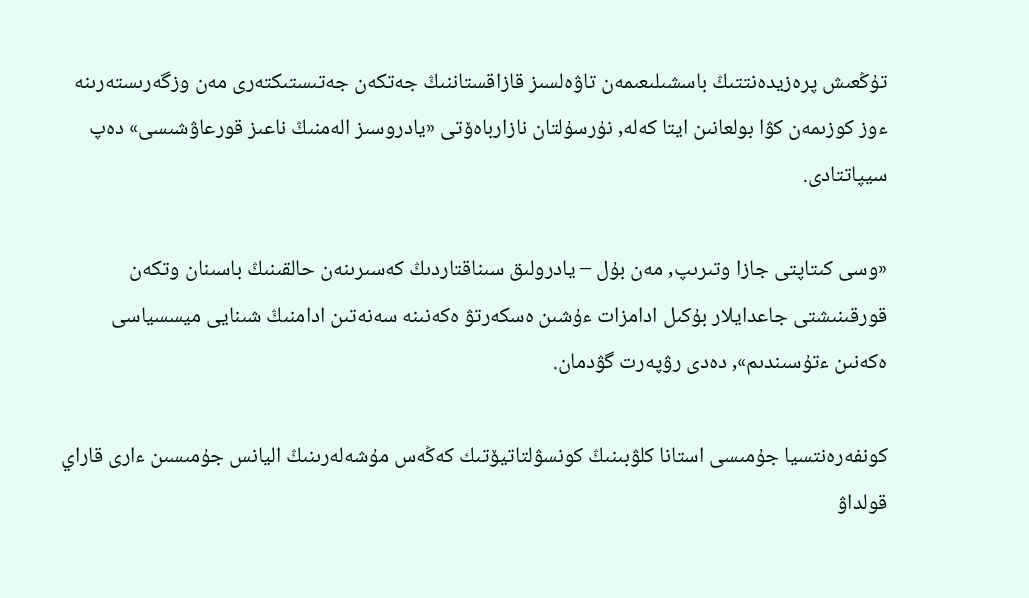تۇڭعىش پرەزيدەنتتىڭ باسشىلىعىمەن تاۋەلسىز قازاقستاننىڭ جەتكەن جەتىستىكتەرى مەن وزگەرىستەرىنە ءوز كوزىمەن كۋا بولعانىن ايتا كەلە, نۇرسۇلتان نازارباەۆتى «يادروسىز الەمنىڭ ناعىز قورعاۋشىسى» دەپ سيپاتتادى.

«وسى كىتاپتى جازا وتىرىپ, مەن بۇل – يادرولىق سىناقتاردىڭ كەسىرىنەن حالقىنىڭ باسىنان وتكەن قورقىنىشتى جاعدايلار بۇكىل ادامزات ءۇشىن ەسكەرتۋ ەكەنىنە سەنەتىن ادامنىڭ شىنايى ميسسياسى ەكەنىن ءتۇسىندىم», دەدى رۋپەرت گۋدمان.

كونفەرەنتسيا جۇمىسى استانا كلۋبىنىڭ كونسۋلتاتيۆتىك كەڭەس مۇشەلەرىنىڭ اليانس جۇمىسىن ءارى قاراي قولداۋ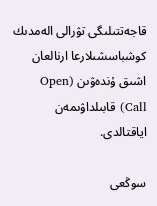قاجەتتىلىگى تۋرالى الەمدىك كوشباسشىلارعا ارنالعان اشىق ۇندەۋىن (Open Call) قابىلداۋىمەن اياقتالدى.

سوڭعى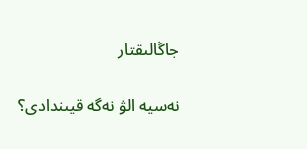جاڭالىقتار

نەسيە الۋ نەگە قيىندادى؟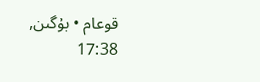قوعام • بۇگىن, 17:38